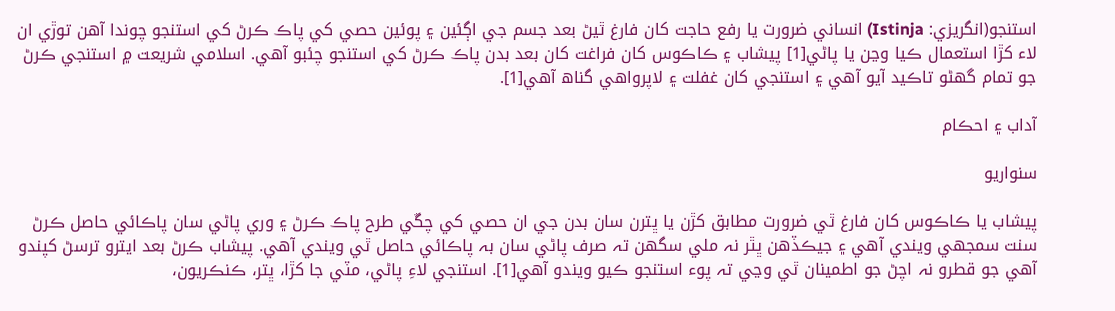استنجو(انگريزي: Istinja) انساني ضرورت يا رفع حاجت کان فارغ ٿيڻ بعد جسم جي اڳئين ۽ پوئين حصي کي پاڪ ڪرڻ کي استنجو چوندا آهن توڙي ان لاء کڙا استعمال ڪيا وڃن يا پاڻي[1] پيشاب ۽ ڪاڪوس کان فراغت کان بعد بدن پاڪ ڪرڻ کي استنجو چئبو آهي. اسلامي شريعت ۾ استنجي ڪرڻ جو تمام گھڻو تاڪيد آيو آهي ۽ استنجي کان غفلت ۽ لاپرواهي گناھ آھي[1].

آداب ۽ احڪام

سنواريو

پيشاب يا ڪاڪوس کان فارغ ٿي ضرورت مطابق کڙن يا ڀترن سان بدن جي ان حصي کي چڱي طرح پاڪ ڪرڻ ۽ وري پاڻي سان پاڪائي حاصل ڪرڻ سنت سمجھي ويندي آهي ۽ جيڪڏھن ڀٿر نہ ملي سگھن تہ صرف پاڻي سان بہ پاڪائي حاصل ٿي ويندي آهي. پيشاب ڪرڻ بعد ايترو ترسڻ کپندو آهي جو قطرو نہ اچڻ جو اطمينان ٿي وڃي تہ پوء استنجو ڪيو ويندو آهي[1]. استنجي لاءِ پاڻي، مٽي جا کڙا، ڀتر، ڪنڪريون،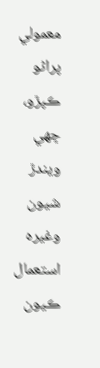معمولي پراڻو ڪپڙو، ڇھي ويندڙ شيون وغيره استعمال ڪيون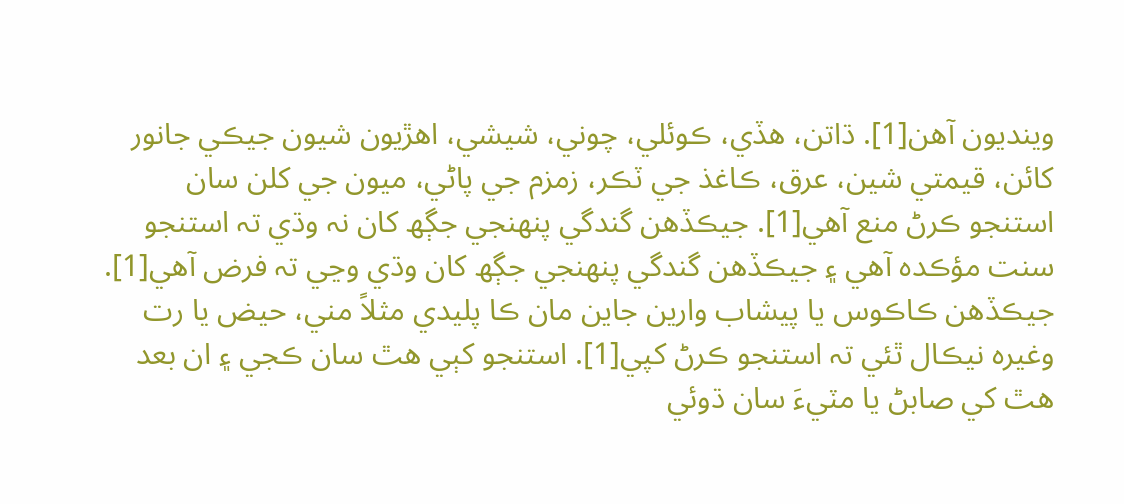وينديون آهن[1]. ڌاتن، ھڏي، ڪوئلي، چوني، شيشي، اھڙيون شيون جيڪي جانور کائن، قيمتي شين، عرق، ڪاغذ جي ٽڪر، زمزم جي پاڻي، ميون جي کلن سان استنجو ڪرڻ منع آهي[1]. جيڪڏهن گندگي پنھنجي جڳھ کان نہ وڌي تہ استنجو سنت مؤڪدہ آهي ۽ جيڪڏهن گندگي پنھنجي جڳھ کان وڌي وڃي تہ فرض آهي[1]. جيڪڏهن ڪاڪوس يا پيشاب وارين جاين مان ڪا پليدي مثلاً مني، حيض يا رت وغيره نيڪال ٿئي تہ استنجو ڪرڻ کپي[1]. استنجو کٻي ھٿ سان ڪجي ۽ ان بعد ھٿ کي صابڻ يا مٽيءَ سان ڌوئي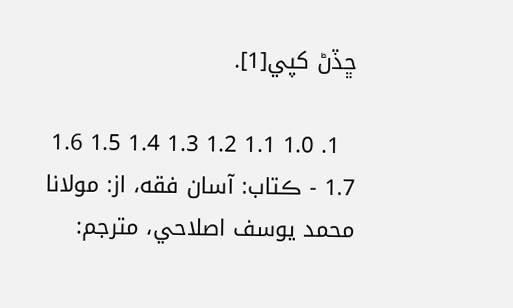ڇڏڻ کپي[1].

  1. 1.0 1.1 1.2 1.3 1.4 1.5 1.6 1.7 - ڪتاب: آسان فقه، از: مولانا محمد يوسف اصلاحي، مترجم: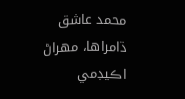محمد عاشق ڌامراھا، مھراڻ اڪيڊمي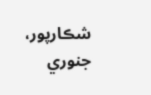شڪارپور، جنوري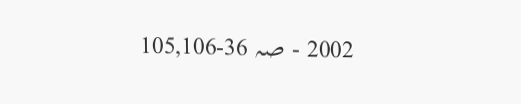2002 - صہ 36-105,106